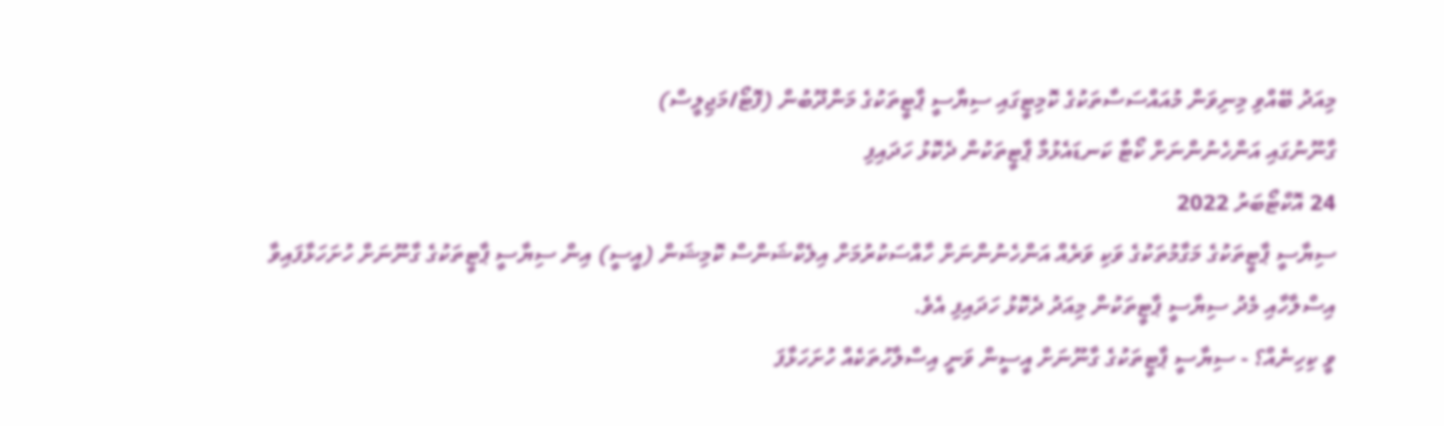މިއަދު ބޭއްވި މިނިވަން މުއައްސަސާތަކުގެ ކޮމިޓީގައި ސިޔާސީ ޕާޓީތަކުގެ މަންދޫބުން (ފޮޓޯ/މަޖިލީސް)
ގާނޫނުގައި އަންހެނުންނަށް ކޯޓާ ކަނޑައެޅުމާ ޕާޓީތަކުން ދެކޮޅު ހަދައިފި
24 އޮކްޓޯބަރު 2022
ސިޔާސީ ޕާޓީތަކުގެ މަގާމުތަކުގެ ވަކި ވަރެއް އަންހެނުންނަށް ހާއްސަކުރުމަށް އިލެކްޝަންސް ކޮމިޝަން (އީސީ) އިން ސިޔާސީ ޕާޓީތަކުގެ ގާނޫނަށް ހުށަހަޅާފައިވާ އިސްލާހާއި މެދު ސިޔާސީ ޕާޓީތަކުން މިއަދު ދެކޮޅު ހަދައިފި އެވެ.
ވީ ކިހިނެއް؟ - ސިޔާސީ ޕާޓީތަކުގެ ގާނޫނަށް އީސީން ވަނީ އިސްލާހުތަކެއް ހުށަހަޅާފަ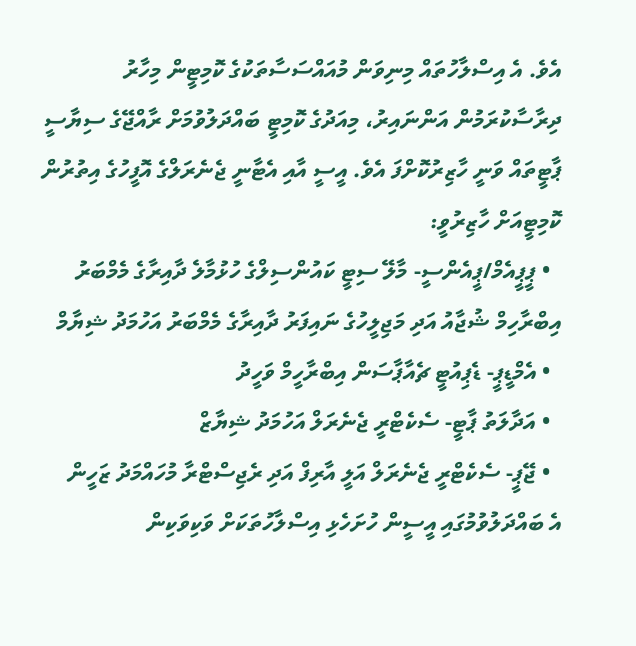އެވެ. އެ އިސްލާހުތައް މިނިވަން މުއައްސަސާތަކުގެ ކޮމިޓީން މިހާރު ދިރާސާކުރަމުން އަންނައިރު، މިއަދުގެ ކޮމިޓީ ބައްދަލުވުމަށް ރާއްޖޭގެ ސިޔާސީ ޕާޓީތައް ވަނީ ހާޒިރުކޮށްފަ އެވެ. އީސީ އާއި އެޓާނީ ޖެނެރަލްގެ އޮފީހުގެ އިތުރުން ކޮމިޓީއަށް ހާޒިރުވީ:
  • ޕީޕީއެމް/ޕީއެންސީ- މާލޭ ސިޓީ ކައުންސިލްގެ ހުޅުމާލެ ދާއިރާގެ މެމްބަރު އިބްރާހިމް ޝުޖާއު އަދި މަޖިލީހުގެ ނައިފަރު ދާއިރާގެ މެމްބަރު އަހުމަދު ޝިޔާމް
  • އެމްޑީޕީ- ޑެޕިއުޓީ ޗެއާޕާސަން އިބްރާހީމް ވަހީދު
  • އަދާލަތު ޕާޓީ- ސެކެޓްރީ ޖެނެރަލް އަހުމަދު ޝިޔާޒް
  • ޖޭޕީ- ސެކެޓްރީ ޖެނެރަލް އަލީ އާރިފް އަދި ރެޖިސްޓްރާ މުހައްމަދު ޒަހީން
އެ ބައްދަލުވުމުގައި އީސީން ހުށަހެޅި އިސްލާހުތަކަށް ވަކިވަކިން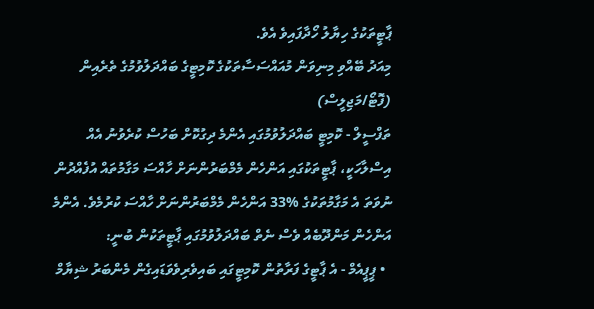ޕާޓީތަކުގެ ހިޔާލު ހޯދާފައިވެ އެވެ.
މިއަދު ބޭއްވި މިނިވަން މުއައްސަސާތަކުގެ ކޮމިޓީގެ ބައްދަލުވުމުގެ ތެރެއިން (ފޮޓޯ/މަޖިލީސް)
ތަފްސީލް - ކޮމިޓީ ބައްދަލުވުމުގައި އެންމެ ދިގުކޮށް ބަހުސް ކުރެވުނު އެއް އިސްލާހަކީ، ޕާޓީތަކުގައި އަންހެން މެމްބަރުންނަށް ހާއްސަ މަގާމުތައް އުފެއްދުން ނުވަތަ އެ މަގާމުތަކުގެ %33 އަންހެން މެމްބަރުންނަށް ހާއްސަ ކުރުމެވެ. އެންމެ އަންހެން މަންދޫބެއް ވެސް ނެތް ބައްދަލުވުމުގައި ޕާޓީތަކުން ބުނީ:
  • ޕީޕީއެމް - އެ ޕާޓީގެ ފަރާތުން ކޮމިޓީގައި ބައިވެރިވެވަޑައިގެން މެންބަރު ޝިޔާމް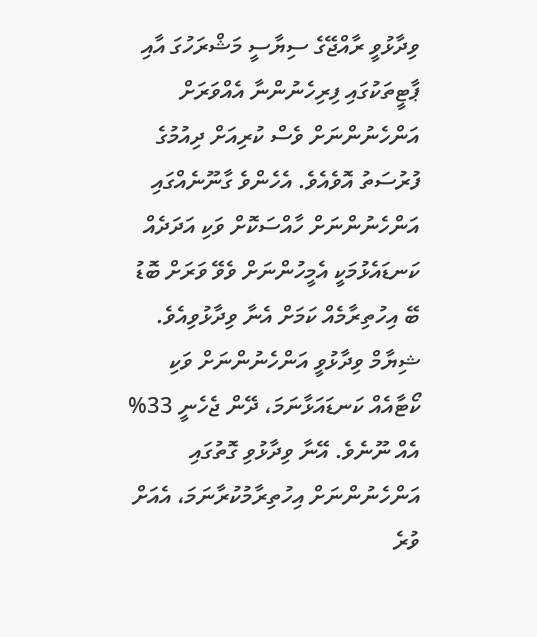ވިދާޅުވީ ރާއްޖޭގެ ސިޔާސީ މަޝްރަހުގަ އާއި ޕާޓީތަކުގައި ފިރިހެނުންނާ އެއްވަރަށް އަންހެނުންނަށް ވެސް ކުރިއަށް ދިއުމުގެ ފުރުސަތު އޮވެއެވެ. އެހެންވެ ގާނޫނެއްގައި އަންހެނުންނަށް ހާއްސަކޮށް ވަކި އަދަދެއް ކަނޑައެޅުމަކީ އެމީހުންނަށް ވެވޭ ވަރަށް ބޮޑު ބޭ އިހުތިރާމެއް ކަމަށް އެނާ ވިދާޅުވިއެވެ.
ޝިޔާމް ވިދާޅުވީ އަންހެނުންނަށް ވަކި ކޯޓާއެއް ކަނޑައަޅާނަމަ، ދޭން ޖެހެނީ 33% އެއް ނޫނެވެ. އޭނާ ވިދާޅުވި ގޮތުގައި އަންހެނުންނަށް އިހުތިރާމުކުރާނަމަ، އެއަށް ވުރެ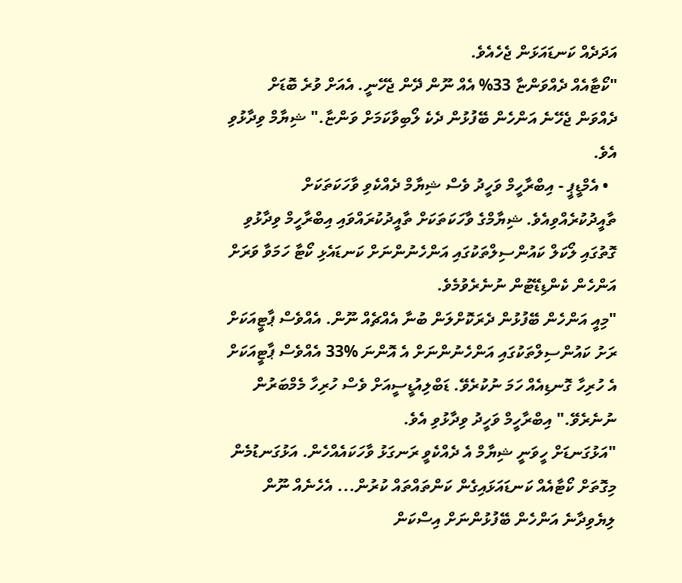އަދަދެއް ކަނޑައަޅަން ޖެހެއެވެ.
"ކޯޓާއެއް ދެއްވަންޏާ 33% އެއް ނޫން ދޭން ޖެހޭނީ. އެއަށް ވުރެ ބޮޑަށް ދެއްވަން ޖެހޭނެ އަންހެން ބޭފުޅުން ދެކެ ލޯބިވާކަމަށް ވަންޏާ." ޝިޔާމް ވިދާޅުވި އެވެ.
  • އެމްޑީޕީ - އިބްރާހީމް ވަހީދު ވެސް ޝިޔާމް ދެއްކެވި ވާހަކަތަކަށް ތާއީދުކުރެއްވިއެވެ. ޝިޔާމްގެ ވާހަކަތަކަށް ތާއީދުކުރައްވައި އިބްރާހީމް ވިދާޅުވި ގޮތުގައި ލޯކަލް ކައުންސިލްތަކުގައި އަންހެނުންނަށް ކަނޑައެޅި ކޯޓާ ހަމަވާ ވަރަށް އަންހެން ކެންޑިޑޭޓުން ނުނެރެވުމެވެ.
"މިއީ އަންހެން ބޭފުޅުން ދެރަކޮށްލަން ބުނާ އެއްޗެއް ނޫން. އެއްވެސް ޕާޓީއަކަށް ރަށު ކައުންސިލްތަކުގައި އަންހެނުންނަށް އެ އޮންނަ %33 އެއްވެސް ޕާޓީއަކަށް އެ ހުރިހާ ގޮނޑިއެއް ހަމަ ނުކުރެވޭ. ޑަބްލިއުޑީސީއަށް ވެސް ހުރިހާ މެމްބަރުން ނުނެރެވޭ." އިބްރާހީމް ވަހީދު ވިދާޅުވި އެވެ.
"އަޅުގަނޑަށް ހީވަނީ ޝިޔާމް އެ ދެއްކެވީ ރަނގަޅު ވާހަކައެއްހެން. އަޅުގަނޑުމެން މިގޮތަށް ކޯޓާއެއް ކަނޑައަޅައިގެން ކަންތައްތައް ކުރުން... އެހެނެއް ނޫން ލިޔެވިދާނެ އަންހެން ބޭފުޅުންނަށް އިސްކަން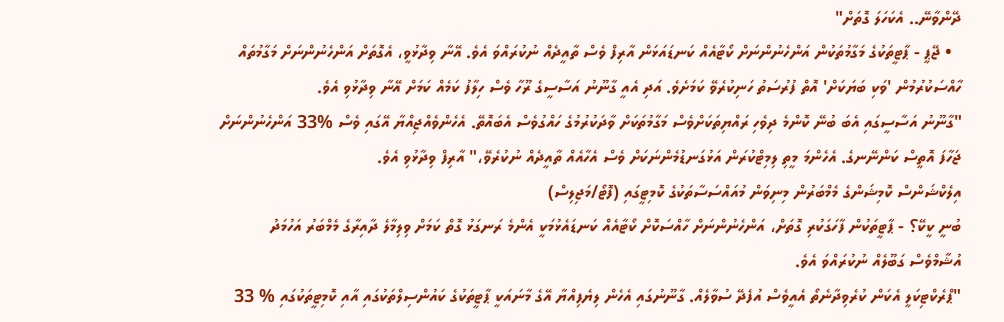ދޭންވާނޭ.. އެކަހަލަ ގޮތަށް"
  • ޖޭޕީ - ޕާޓީތަކުގެ މަގާމުތަކުން އަންހެނުންނަށް ކޯޓާއެއް ކަނޑައަޅަން އާރިފް ވެސް ތާއީދެއް ނުކުރައްވަ އެވެ. އޭނާ ވިދާޅުވީ، އެގޮތަށް އަންހެނުންނަށް މަގާމުތައް ހާއްސަކުރުމުން 'ވަކި ބަޔަކަށް' އޮތް ފުރުސަތު ހަނިކުރެވޭ ކަމަށެވެ. އަދި އެއީ ގާނޫނު އަސާސީގެ ރޫހާ ވެސް ހިލާފު ކަމެއް ކަމަށް އޭނާ ވިދާޅުވި އެވެ.
"ގާނޫނު އަސާސީގައި އެބަ ބުނޭ ކޮންމެ ދިވެހި ރައްޔިތަކަށްވެސް މަގާމުތަކަށް ވާދަކުރުމުގެ ހައްގުވެސް އެބައޮތޭ. އެހެންވެއްޖިއްޔާ އޭގައި ވެސް %33 އަންހެނުންނަށް ޖަހާފަ އޮތީސް ކަންނޭނގެ. އެހެންމަ މީތި ލިމިޓްކުރަން އަޅުގަނޑުމެންނަކަށް ވެސް އެހާއެއް ތާއީދެއް ނުކުރެވޭ،" އާރިފް ވިދާޅުވި އެވެ.
އިލެކްޝަންސް ކޮމިޝަންގެ މެމްބަރުން މިނިވަން މުއައްސަސާތަކުގެ ކޮމިޓީގައި (ފޮޓޯ/މަޖިލިސް)
ބުނީ ކީކޭ؟ - ޕާޓީތަކުން ފާހަގަކުރި ގޮތަށް، އަންހެނުންނަށް ހާއްސަކޮށް ކޯޓާއެއް ކަނޑައެޅުމަކީ އެންމެ ރަނގަޅު ގޮތް ކަމަށް ވިލިމާލެ ދާއިރާގެ މެމްބަރު އަހުމަދު އުޝާމްވެސް ގަބޫލެއް ނުކުރައްވަ އެވެ.
"ޕްރެކްޓިކަލީ އެކަން ކުރެވިދާނެތޯ އެއީވެސް އުފެދޭ ސުވާލެއް. ގާނޫނުގައި އެހެން ލިޔެފިއްޔާ އޭގެ މާނައަކީ ޕާޓީތަކުގެ ކައުންސިލްތަކުގައި އާއި ކޮމިޓީތަކުގައި % 33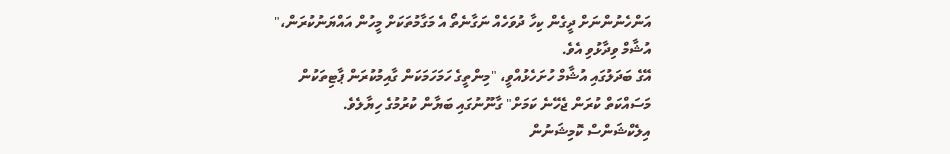އަންހެނުންނަށް ދީގެން ކިހާ ދުވަހެއް ނަގާނެތޯ އެ މަގާމުތަކަށް މީހުން އައްޔަނުކުރަން،" އުޝާމް ވިދާޅުވި އެވެ.
އޭގެ ބަދަލުގައި އުޝާމް ހުށަހެޅުއްވީ، "މިންތީގެ ހަމަހަމަކަން ގާއިމުކުރަން ޕާޓިތަކުން މަސައްކަތް ކުރަން ޖެހޭނެ ކަމަށް" ގާނޫނުގައި ބަޔާން ކުރުމުގެ ހިޔާލެވެ.
އިލެކްޝަންސް ކޮމިޝަނުން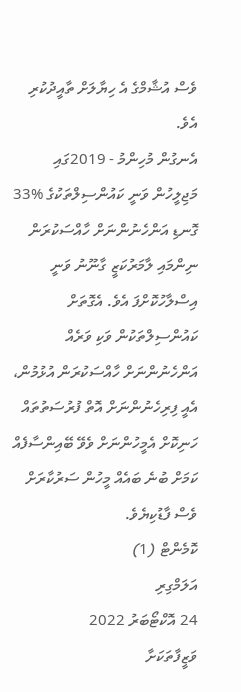ވެސް އުޝާމްގެ އެ ހިޔާލަށް ތާއީދުކުރި އެވެ.
އެނގުން މުހިންމު - 2019ގައި މަޖިލީހުން ވަނީ ކައުންސިލްތަކުގެ %33 ގޮނޑި އަންހެނުންނަށް ހާއްސަކުރަން ނިންމައި ލާމަރުކަޒީ ގާނޫނު ވަނީ އިސްލާހުކޮށްފަ އެވެ. އެގޮތަށް ކައުންސިލްތަކުން ވަކި ވަރެއް އަންހެނުންނަށް ހާއްސަކުރަން އުޅުމުން، އެއީ ފިރިހެނުންނަށް އޮތް ފުރުސަތުތައް ހަނިކޮށް އެމީހުންނަށް ވެވޭ ބޭއިންސާފެއް ކަމަށް ބުނެ ބައެއް މީހުން ސަރުކާރަށް ވެސް ފާޑުކިޔެވެ.
ކޮމެންޓް (1)
އަލަމްގިރި
24 އޮކްޓޯބަރު 2022
ވަޒީފާތަކަށާ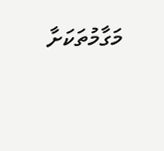މަގާމުތަކަށާ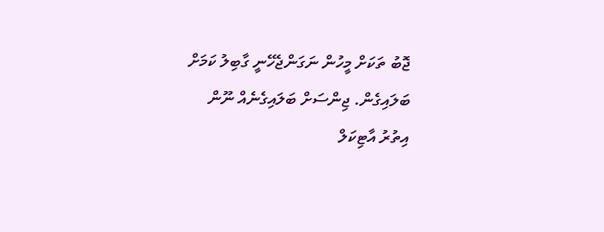ޖޮބު ތަކަށް މީހުން ނަގަންޖެހޭނީ ގާބިލު ކަމަށް ބަލައިގެން. ޖިންސަށް ބަލައިގެނެއް ނޫން
އިތުރު އާޓިކަލް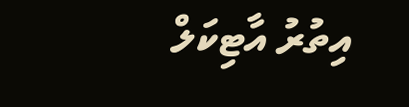އިތުރު އާޓިކަލް